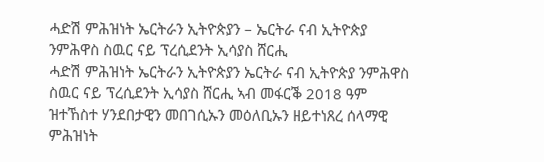ሓድሽ ምሕዝነት ኤርትራን ኢትዮጵያን – ኤርትራ ናብ ኢትዮጵያ ንምሕዋስ ስዉር ናይ ፕረሲደንት ኢሳያስ ሸርሒ
ሓድሽ ምሕዝነት ኤርትራን ኢትዮጵያን ኤርትራ ናብ ኢትዮጵያ ንምሕዋስ ስዉር ናይ ፕረሲደንት ኢሳያስ ሸርሒ ኣብ መፋርቕ 2018 ዓም ዝተኸስተ ሃንደበታዊን መበገሲኡን መዕለቢኡን ዘይተነጸረ ሰላማዊ ምሕዝነት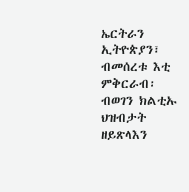ኤርትራን ኢትዮጵያን፣ ብመሰረቱ እቲ ምቅርራብ፡ ብወገን ክልቲኡ ህዝብታት ዘይጽላእን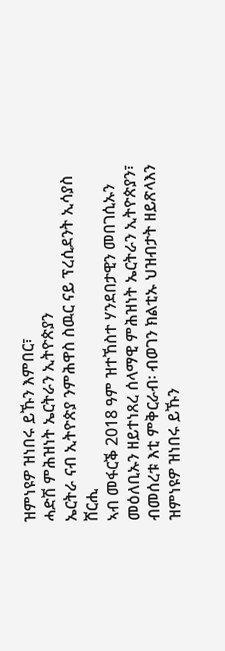ዝምነዩዎ ዝነበሩ ይኹን እምበር፣
ሓድሽ ምሕዝነት ኤርትራን ኢትዮጵያን
ኤርትራ ናብ ኢትዮጵያ ንምሕዋስ ስዉር ናይ ፕረሲደንት ኢሳያስ ሸርሒ
ኣብ መፋርቕ 2018 ዓም ዝተኸስተ ሃንደበታዊን መበገሲኡን መዕለቢኡን ዘይተነጸረ ሰላማዊ ምሕዝነት ኤርትራን ኢትዮጵያን፣ ብመሰረቱ እቲ ምቅርራብ፡ ብወገን ክልቲኡ ህዝብታት ዘይጽላእን ዝምነዩዎ ዝነበሩ ይኹን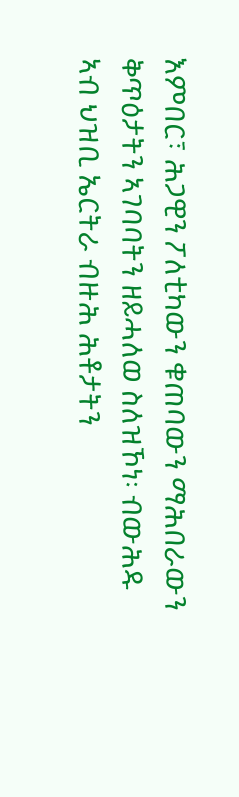እምበር፣ ሕጋዊን ፖለቲካውን ቁጠባውን ማሕበራውን ቅጥዕታትን ኣገባባትን ዘይሓለወ ስለዝኾነ፡ ብውሕዱ ኣብ ህዝቢ ኤርትራ ብዙሕ ሕቶታትን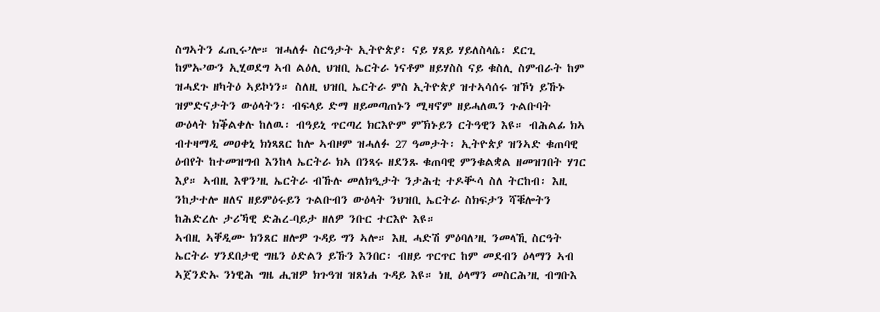ስግኣትን ፈጢሩ’ሎ። ዝሓለፉ ስርዓታት ኢትዮጵያ፡ ናይ ሃጸይ ሃይለስላሴ፡ ደርጊ ከምኡ’ውን ኢሂወደግ ኣብ ልዕሊ ህዝቢ ኤርትራ ነናቶም ዘይሃስስ ናይ ቁስሊ ስምብራት ከም ዝሓደጉ ዘካትዕ ኣይኮነን። ስለዚ ህዝቢ ኤርትራ ምስ ኢትዮጵያ ዝተኣሳሰሩ ዝኾነ ይኹኑ ዝምድናታትን ውዕላትን፡ ብፍላይ ድማ ዘይመጣጠኑን ሚዛኖም ዘይሓለዉን ጉልቡባት ውዕላት ክቕልቀሉ ከለዉ፡ ብዓይኒ ጥርጣረ ክርእዮም ምኽኑይን ርትዓዊን እዩ። ብሕልፊ ክኣ ብተዛማዲ መዐቀኒ ክነጻጸር ከሎ ኣብዞም ዝሓለፉ 27 ዓመታት፡ ኢትዮጵያ ዝንኣድ ቁጠባዊ ዕብየት ከተመዝግብ እንከላ ኤርትራ ክኣ በንጻሩ ዘደንጹ ቁጠባዊ ምንቁልቋል ዘመዝገበት ሃገር እያ። ኣብዚ እዋን’ዚ ኤርትራ ብኹሉ መለክዒታት ንታሕቲ ተዶቚሳ ስለ ትርከብ፡ እዚ ንከታተሎ ዘለና ዘይምዕሩይን ጉልቡብን ውዕላት ንህዝቢ ኤርትራ ስክፍታን ሻቑሎትን ከሕድረሉ ታሪኻዊ ድሕረ-ባይታ ዘለዎ ንቡር ተርእዮ እዩ።
ኣብዚ ኣቐዲሙ ክንጸር ዘሎዎ ጉዳይ ግን ኣሎ። እዚ ሓድሽ ምዕባለ’ዚ ንመላኺ ስርዓት ኤርትራ ሃንደበታዊ ግዜን ዕድልን ይኹን እንበር፡ ብዘይ ጥርጥር ከም መደብን ዕላማን ኣብ ኣጀንድኡ ንነዊሕ ግዜ ሒዝዎ ክጉዓዝ ዝጸነሐ ጉዳይ እዩ። ነዚ ዕላማን መስርሕ’ዚ ብግቡእ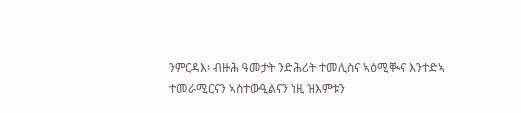ንምርዳእ፡ ብዙሕ ዓመታት ንድሕሪት ተመሊስና ኣዕሚቚና እንተድኣ ተመራሚርናን ኣስተውዒልናን ነዚ ዝእምቱን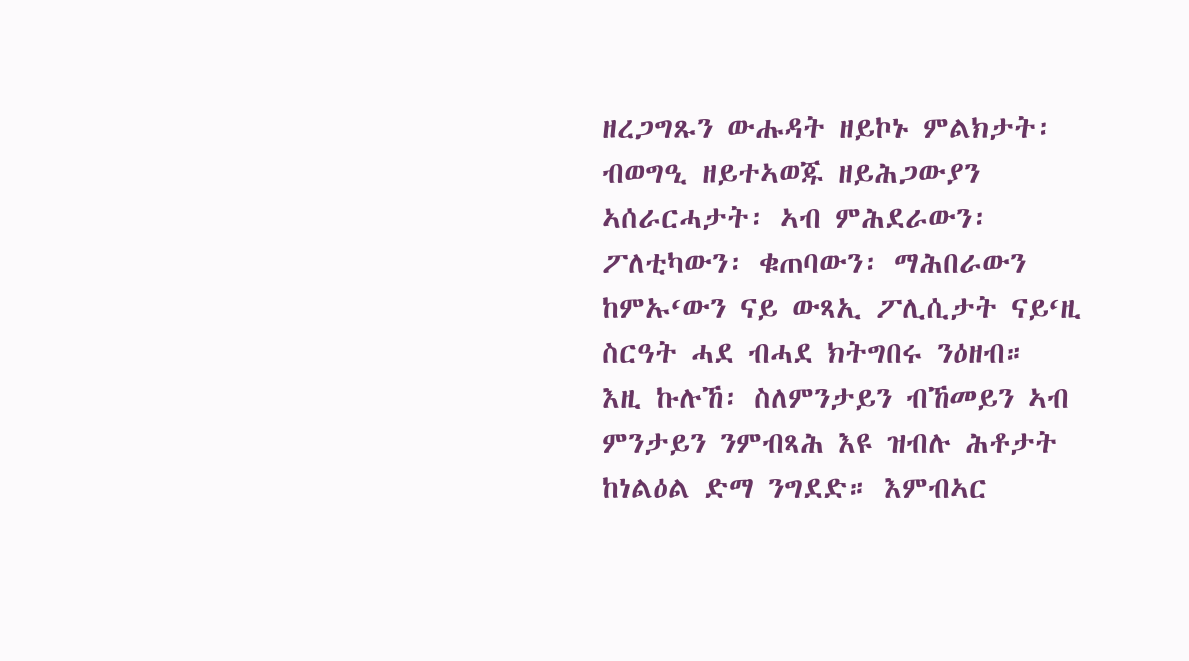ዘረጋግጹን ውሑዳት ዘይኮኑ ምልክታት፡ ብወግዒ ዘይተኣወጁ ዘይሕጋውያን ኣሰራርሓታት፡ ኣብ ምሕደራውን፡ ፖለቲካውን፡ ቁጠባውን፡ ማሕበራውን ከምኡ‘ውን ናይ ውጻኢ ፖሊሲታት ናይ‘ዚ ስርዓት ሓደ ብሓደ ክትግበሩ ንዕዘብ።
እዚ ኩሉኸ፡ ስለምንታይን ብኸመይን ኣብ ምንታይን ንምብጻሕ እዩ ዝብሉ ሕቶታት ከነልዕል ድማ ንግደድ። እምብኣር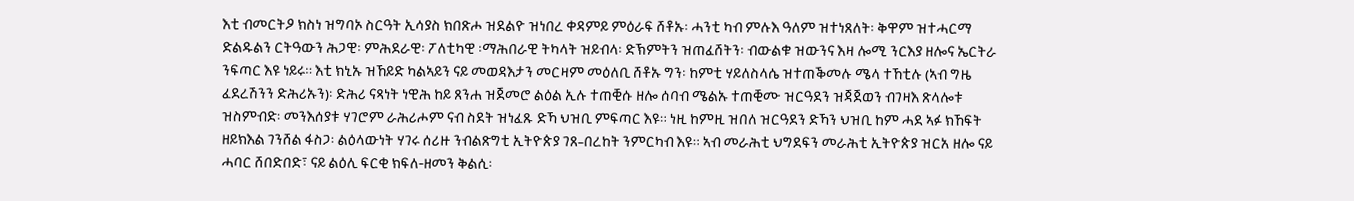እቲ ብመርትዖ ክስነ ዝግባኦ ስርዓት ኢሳያስ ክበጽሖ ዝደልዮ ዝነበረ ቀዳምይ ምዕራፍ ሸቶኡ፡ ሓንቲ ካብ ምሉእ ዓለም ዝተነጸለት፡ ቅዋም ዝተሓርማ ድልዱልን ርትዓውን ሕጋዊ፡ ምሕደራዊ፡ ፖለቲካዊ ፡ማሕበራዊ ትካላት ዝይብላ፡ ድኽምትን ዝጠፈሸትን፡ ብውልቁ ዝውንና እዛ ሎሚ ንርእያ ዘሎና ኤርትራ ንፍጣር እዩ ነይሩ። እቲ ክኒኡ ዝኸይድ ካልኣይን ናይ መወዳእታን መርዛም መዕለቢ ሸቶኡ ግን፡ ከምቲ ሃይለስላሴ ዝተጠቕመሉ ሜላ ተኸቲሉ (ኣብ ግዜ ፈደረሽንን ድሕሪኡን)፡ ድሕሪ ናጻነት ነዊሕ ከይ ጸንሐ ዝጀመሮ ልዕል ኢሉ ተጠቒሱ ዘሎ ሰባብ ሜልኡ ተጠቒሙ ዝርዓደን ዝጃጀወን ብገዛእ ጽላሎቱ ዝስምብድ፡ መንእሰያቱ ሃገሮም ራሕሪሖም ናብ ስደት ዝነፈጹ ድኻ ህዝቢ ምፍጣር እዩ። ነዚ ከምዚ ዝበለ ዝርዓደን ድኻን ህዝቢ ከም ሓደ ኣፉ ክኸፍት ዘይክእል ገንሸል ፋስጋ፡ ልዕላውነት ሃገሩ ሰሪዙ ንብልጽግቲ ኢትዮጵያ ገጸ–በረከት ንምርካብ እዩ። ኣብ መራሕቲ ህግደፍን መራሕቲ ኢትዮጵያ ዝርአ ዘሎ ናይ ሓባር ሸበድበድ፣ ናይ ልዕሊ ፍርቂ ክፍለ-ዘመን ቅልሲ፡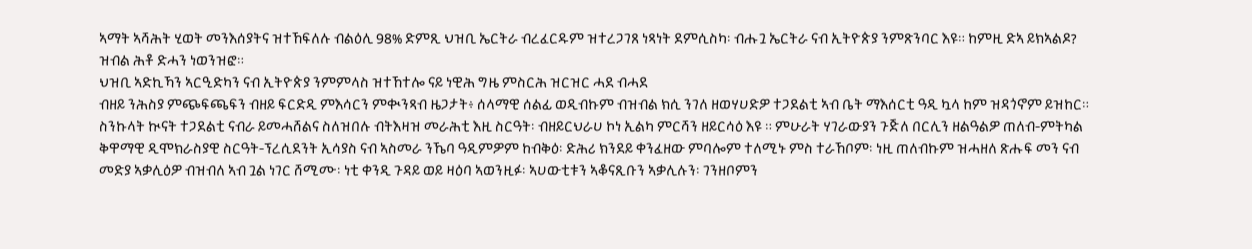ኣማት ኣሻሕት ሂወት መንእሰያትና ዝተኸፍለሉ ብልዕሊ 98% ድምጺ ህዝቢ ኤርትራ ብረፈርዱም ዝተረጋገጸ ነጻነት ደምሲስካ፡ ብሑጓ ኤርትራ ናብ ኢትዮጵያ ንምጽንባር እዩ። ከምዚ ድኣ ይክኣልዶ? ዝብል ሕቶ ድሓን ነወንዝፎ።
ህዝቢ ኣድኪኻን ኣርዒድካን ናብ ኢትዮጵያ ንምምላስ ዝተኸተሎ ናይ ነዊሕ ግዜ ምስርሕ ዝርዝር ሓደ ብሓደ
ብዘይ ንሕስያ ምጭፍጫፍን ብዘይ ፍርድዲ ምእሳርን ምቊንጻብ ዜጋታት፥ ሰላማዊ ሰልፊ ወዲብኩም ብዝብል ክሲ ንገለ ዘወሃሀድዎ ተጋደልቲ ኣብ ቤት ማእሰርቲ ዓዲ ኳላ ከም ዝዳጎኖም ይዝከር። ስንኩላት ኲናት ተጋደልቲ ናብራ ይመሓሸልና ስለዝበሉ ብትእዛዝ መራሕቲ እዚ ስርዓት፡ ብዘይርህራሀ ኮነ ኢልካ ምርሻን ዘይርሳዕ እዩ ። ምሁራት ሃገራውያን ጉጅለ በርሊን ዘልዓልዎ ጠለብ-ምትካል ቅዋማዊ ዲሞክራስያዊ ስርዓት-ፕረሲደንት ኢሳያስ ናብ ኣስመራ ንኼባ ዓዲምዎም ከብቅዕ፡ ድሕሪ ክንደይ ቀንፈዘው ምባሎም ተለሚኑ ምስ ተራኸቦም፡ ነዚ ጠለብኩም ዝሓዘለ ጽሑፍ መን ናብ መድያ ኣቃሊዕዎ ብዝብለ ኣብ ጓል ነገር ሸሚሙ፡ ነቲ ቀንዲ ጉዳይ ወይ ዛዕባ ኣወንዚፉ፡ ኣሀውቲቱን ኣቆናጺቡን ኣቃሊሉን፡ ገንዘቦምን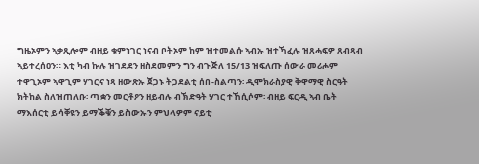ግዜኦምን ኣቃጺሎም ብዘይ ቁምነገር ነናብ ቦትኦም ከም ዝተመልሱ ኣብኡ ዝተኻፈሉ ዝጸሓፍዎ ጸብጻብ ኣይተረሰዐን። እቲ ካብ ኩሉ ዝገደደን ዘስደመምን ግን ብጉጅለ 15/13 ዝፍለጡ ሰውራ መሪሖም ተዋጊኦም ኣዋጊም ሃገርና ነጻ ዘውጽኡ ጀጋኑ ትጋደልቲ ሰበ-ስልጣን፡ ዲሞክራስያዊ ቅዋማዊ ስርዓት ክትከል ስለዝጠለቡ፡ ጣቋን መርቶዖን ዘይብሉ ብኽድዓት ሃገር ተኸሲሶም፡ ብዘይ ፍርዲ ኣብ ቤት ማእሰርቲ ይሳቐዩን ይማቕቑን ይስውኡን ምህላዎም ናይቲ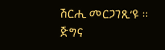ሽርሒ መርጋገጺ’ዩ ። ጅግና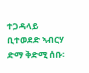ተጋዳላይ ቢተወደድ ኣብርሃ ድማ ቅድሚ ሰቡ፡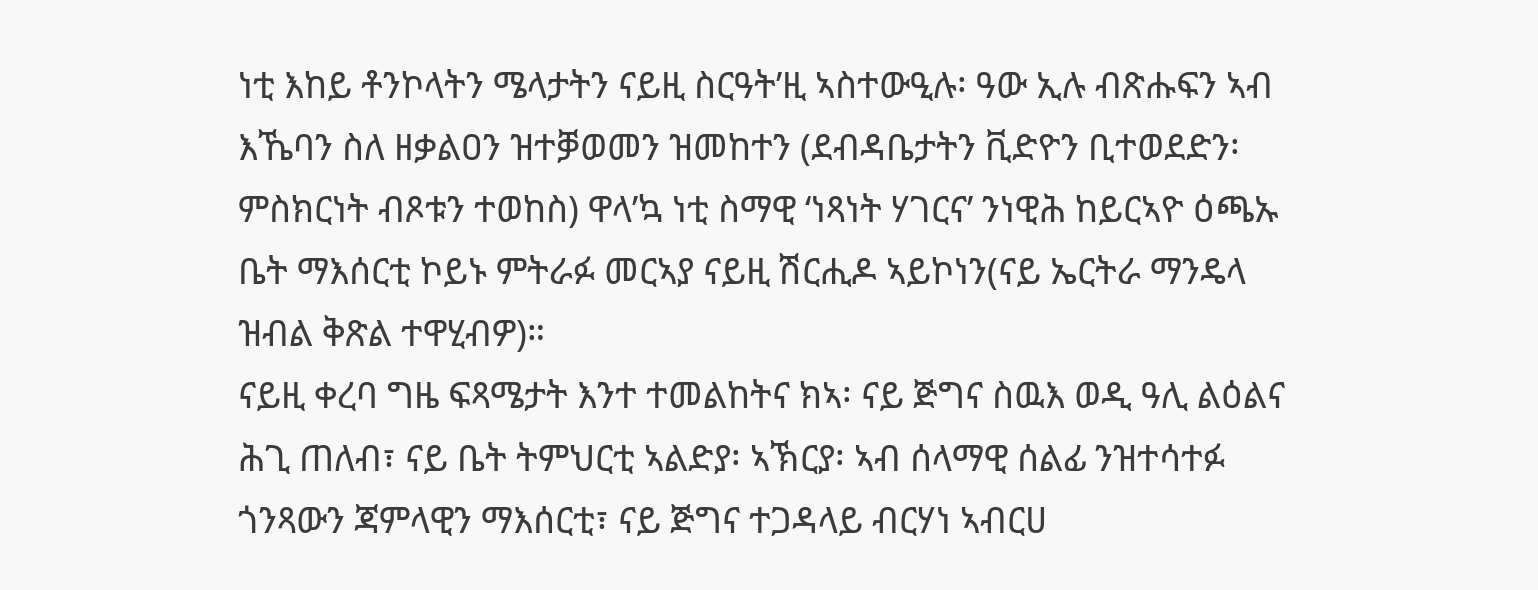ነቲ እከይ ቶንኮላትን ሜላታትን ናይዚ ስርዓት’ዚ ኣስተውዒሉ፡ ዓው ኢሉ ብጽሑፍን ኣብ እኼባን ስለ ዘቃልዐን ዝተቓወመን ዝመከተን (ደብዳቤታትን ቪድዮን ቢተወደድን፡ ምስክርነት ብጾቱን ተወከስ) ዋላ’ኳ ነቲ ስማዊ ‘ነጻነት ሃገርና’ ንነዊሕ ከይርኣዮ ዕጫኡ ቤት ማእሰርቲ ኮይኑ ምትራፉ መርኣያ ናይዚ ሽርሒዶ ኣይኮነን(ናይ ኤርትራ ማንዴላ ዝብል ቅጽል ተዋሂብዎ)።
ናይዚ ቀረባ ግዜ ፍጻሜታት እንተ ተመልከትና ክኣ፡ ናይ ጅግና ስዉእ ወዲ ዓሊ ልዕልና ሕጊ ጠለብ፣ ናይ ቤት ትምህርቲ ኣልድያ፡ ኣኽርያ፡ ኣብ ሰላማዊ ሰልፊ ንዝተሳተፉ ጎንጻውን ጃምላዊን ማእሰርቲ፣ ናይ ጅግና ተጋዳላይ ብርሃነ ኣብርሀ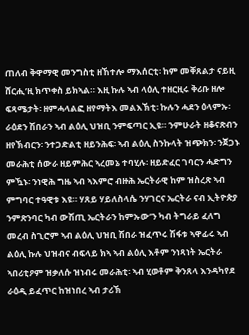ጠለብ ቅዋማዊ መንግስቲ ዘኸተሎ ማእሰርቲ፡ ከም መቐጸልታ ናይዚ ሸርሒ’ዚ ክጥቀስ ይክኣል። እዚ ኩሉ ኣብ ላዕሊ ተዘርዚሩ ቅሪቡ ዘሎ ፍጻሜታት፡ ዘምሓላልፎ ዘየማትእ መልእኽቲ፡ ኩሉን ሓደን ዕላምኡ፡ ራዕደን ሽበራን ኣብ ልዕሊ ህዝቢ ንምፍጣር ኢዩ። ንምሁራት ዘቆናጽብን ዘየኽብርን፡ ንተጋድልቲ ዘይንሕፍ፡ ኣብ ልዕሊ ስንኩላት ዝጭክን፡ ንጀጋኑ መራሕቲ ሰውራ ዘይምሕር ኣረመኔ ተባሂሉ፡ ዘይድፈር ገባርን ሓድግን ምዃኑ፡ ንነዊሕ ግዜ ኣብ ኣእምሮ ብዙሕ ኤርትራዊ ከም ዝስረጽ ኣብ ምግባር ተዓዊቱ እዩ። ሃጸይ ሃይለስላሴ ንሃገርና ኤርትራ ናብ ኢትዮጵያ ንምጽንባር ካብ ውሽጢ ኤርትራን ከምኡው’ን ካብ ትግራይ ፈለግ መረብ ስጊሮም ኣብ ልዕሊ ህዝቢ ሽበራ ዝፈጥሩ ሽፋቱ ኣዋፊሩ ኣብ ልዕሊ ኩሉ ህዝብና ብፍላይ ክኣ ኣብ ልዕሊ እቶም ንነጻነት ኤርትራ ኣበሪቲዖም ዝቃለሱ ዝነብሩ መራሕቲ፡ ኣብ ሂወቶም ቅንጸላ እንዳካየደ ራዕዲ ይፈጥር ከዝነበረ ኣብ ታሪኽ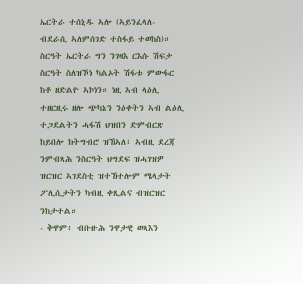ኤርትራ ተሰኒዱ ኣሎ (ኣይንፈላለ- ብደራሲ ኣለምሰገድ ተስፋይ ተወከስ)። ስርዓት ኤርትራ ግን ንገዛእ ርእሱ ሽፍታ ስርዓት ስለዝኾነ ካልኦት ሽፋቱ ምውፋር ከቶ ዘድልዮ ኣኮነን። ነዚ ኣብ ላዕሊ ተዘርዚሩ ዘሎ ጭካኔን ንዕቀትን ኣብ ልዕሊ ተጋደልትን ሓፋሽ ህዝበን ድምብርጽ ከይበሎ ክትግብሮ ዝኸኣለ፣ ኣብዚ ደረጃ ንምብጻሕ ንስርዓት ህግደፍ ዝሓገዝዎ ዝርዝር ኣገደስቲ ዝተኸተሎም ሜላታት ፖሊሲታትን ካብዚ ቀጺልና ብዝርዝር ንከታተል።
- ቅዋም፥ ብቡዙሕ ንዋታዊ ወጻእን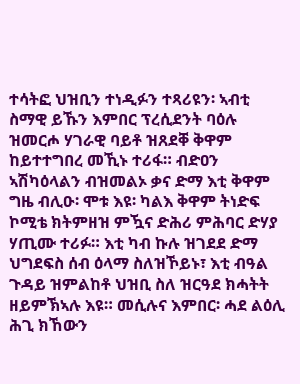ተሳትፎ ህዝቢን ተነዲፉን ተጻሪዩን፡ ኣብቲ ስማዊ ይኹን እምበር ፕረሲደንት ባዕሉ ዝመርሖ ሃገራዊ ባይቶ ዝጸደቐ ቅዋም ከይተተግበረ መኺኑ ተሪፋ። ብድዐን ኣሽካዕላልን ብዝመልኦ ቃና ድማ እቲ ቅዋም ግዜ ብሊዑ፡ ሞቱ እዩ፡ ካልእ ቅዋም ትነድፍ ኮሚቴ ክትምዘዝ ምዃና ድሕሪ ምሕባር ድሃያ ሃጢሙ ተሪፉ። እቲ ካብ ኩሉ ዝገደደ ድማ ህግደፍስ ሰብ ዕላማ ስለዝኾይኑ፣ እቲ ብዓል ጉዳይ ዝምልከቶ ህዝቢ ስለ ዝርዓደ ክሓትት ዘይምኽኣሉ እዩ። መሲሉና እምበር፡ ሓደ ልዕሊ ሕጊ ክኸውን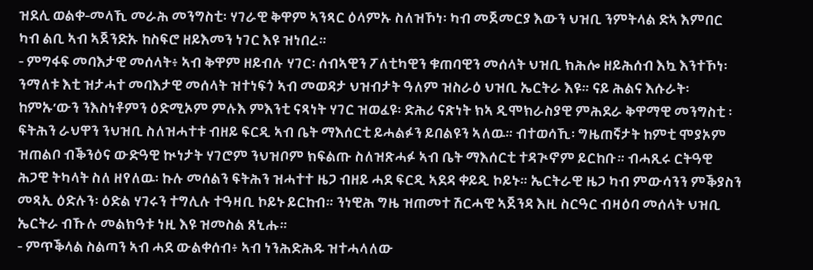ዝደሊ ወልቀ-መላኺ መራሕ መንግስቲ፡ ሃገራዊ ቅዋም ኣንጻር ዕላምኡ ስለዝኾነ፡ ካብ መጀመርያ እውን ህዝቢ ንምትላል ድኣ እምበር ካብ ልቢ ኣብ ኣጀንድኡ ከስፍሮ ዘይእመን ነገር እዩ ዝነበረ።
- ምግፋፍ መባእታዊ መሰላት፥ ኣብ ቅዋም ዘይብሉ ሃገር፡ ሰብኣዊን ፖለቲካዊን ቁጠባዊን መሰላት ህዝቢ ክሕሎ ዘይሕሰብ እኳ እንተኾነ፡ ንማለቱ እቲ ዝታሓተ መባእታዊ መሰላት ዝተነፍጎ ኣብ መወዳታ ህዝብታት ዓለም ዝስራዕ ህዝቢ ኤርትራ እዩ። ናይ ሕልና እሱራት፡ ከምኡ’ውን ንእስነቶምን ዕድሚኦም ምሉእ ምእንቲ ናጻነት ሃገር ዝወፈዩ፡ ድሕሪ ናጽነት ክኣ ዲሞክራስያዊ ምሕደራ ቅዋማዊ መንግስቲ ፡ፍትሕን ራህዋን ንህዝቢ ስለዝሓተቱ ብዘይ ፍርዲ ኣብ ቤት ማእሰርቲ ይሓልፉን ይበልዩን ኣለዉ። ብተወሳኺ፡ ግዜጠኛታት ከምቲ ሞያኦም ዝጠልቦ ብቕንዕና ውድዓዊ ኲነታት ሃገሮም ንህዝቦም ክፍልጡ ስለዝጽሓፉ ኣብ ቤት ማእሰርቲ ተዳጒኖም ይርከቡ። ብሓጺሩ ርትዓዊ ሕጋዊ ትካላት ስለ ዘየለዉ፡ ኩሉ መሰልን ፍትሕን ዝሓተተ ዜጋ ብዘይ ሓደ ፍርዲ ኣደዳ ቀይዲ ኮይኑ። ኤርትራዊ ዜጋ ካብ ምውሳንን ምቕያስን መጻኢ ዕድሉን፡ ዕድል ሃገሩን ተግሊሉ ተዓዛቢ ኮይኑ ይርከብ። ንነዊሕ ግዜ ዝጠመተ ሽርሓዊ ኣጀንዳ እዚ ስርዓር ብዛዕባ መሰላት ህዝቢ ኤርትራ ብኹሉ መልክዓቱ ነዚ እዩ ዝመስል ጸኒሑ።
- ምጥቕላል ስልጣን ኣብ ሓደ ውልቀሰብ፥ ኣብ ነንሕድሕዱ ዝተሓላለው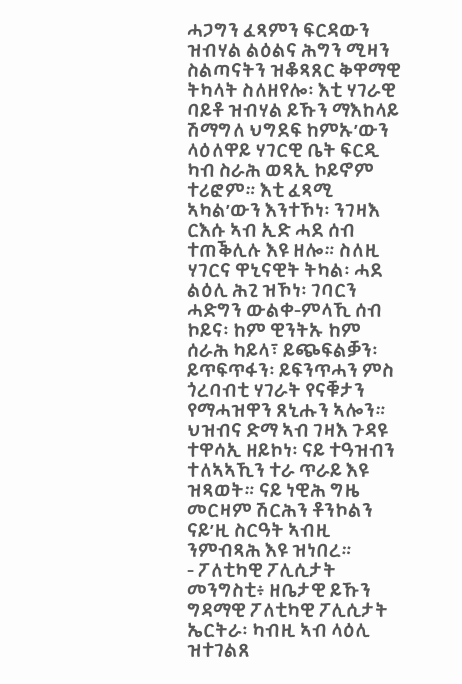ሓጋግን ፈጻምን ፍርዳውን ዝብሃል ልዕልና ሕግን ሚዛን ስልጣናትን ዝቆጻጸር ቅዋማዊ ትካላት ስለዘየሎ፡ እቲ ሃገራዊ ባይቶ ዝብሃል ይኹን ማእከላይ ሽማግለ ህግደፍ ከምኡ’ውን ላዕለዋይ ሃገርዊ ቤት ፍርዲ ካብ ስራሕ ወጻኢ ኮይኖም ተሪፎም። እቲ ፈጻሚ ኣካል’ውን እንተኾነ፡ ንገዛእ ርእሱ ኣብ ኢድ ሓደ ሰብ ተጠቕሊሉ እዩ ዘሎ። ስለዚ ሃገርና ዋኒናዊት ትካል፡ ሓደ ልዕሊ ሕጊ ዝኾነ፡ ገባርን ሓድግን ውልቀ-ምላኺ ሰብ ኮይና፡ ከም ዊንትኡ ከም ሰራሕ ካይላ፣ ይጭፍልቓን፡ይጥፍጥፋን፡ ይፍንጥሓን ምስ ጎረባብቲ ሃገራት የናቑታን የማሓዝዋን ጸኒሑን ኣሎን። ህዝብና ድማ ኣብ ገዛእ ጉዳዩ ተዋሳኢ ዘይኮነ፡ ናይ ተዓዝብን ተለኣኣኺን ተራ ጥራይ እዩ ዝጻወት። ናይ ነዊሕ ግዜ መርዛም ሽርሕን ቶንኮልን ናይ’ዚ ስርዓት ኣብዚ ንምብጻሕ እዩ ዝነበረ።
- ፖለቲካዊ ፖሊሲታት መንግስቲ፥ ዘቤታዊ ይኹን ግዳማዊ ፖለቲካዊ ፖሊሲታት ኤርትራ፡ ካብዚ ኣብ ላዕሊ ዝተገልጸ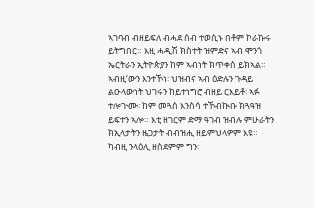ኣገባብ ብዘይፍለ ብሓደ ሰብ ተወሲኑ በቶም ኮራኩሩ ይትግበር። እዚ ሓዲሽ ክስተት ዝምድና ኣብ ሞንጎ ኤርትራን ኢትዮጵያን ከም ኣብነት ክጥቀስ ይክኣል። ኣብዚ‘ውን እንተኾነ፡ ህዝብና ኣብ ዕድሉን ጉዳይ ልዑላውነት ህገሩን ከይተነግሮ ብዘይ ርእይቶ፡ ኣፉ ተሎጒሙ፡ ከም መጓሰ እንስሳ ተኾብኲቡ ክጓዓዝ ይፍተን ኣሎ። እቲ ዘገርም ድማ ዓገብ ዝብሉ ምሁራትን ክኢላታትን ዜጋታት ብብዝሒ ዘይምህላዎም እዩ። ካብዚ ንላዕሊ ዘስደምም ግን፡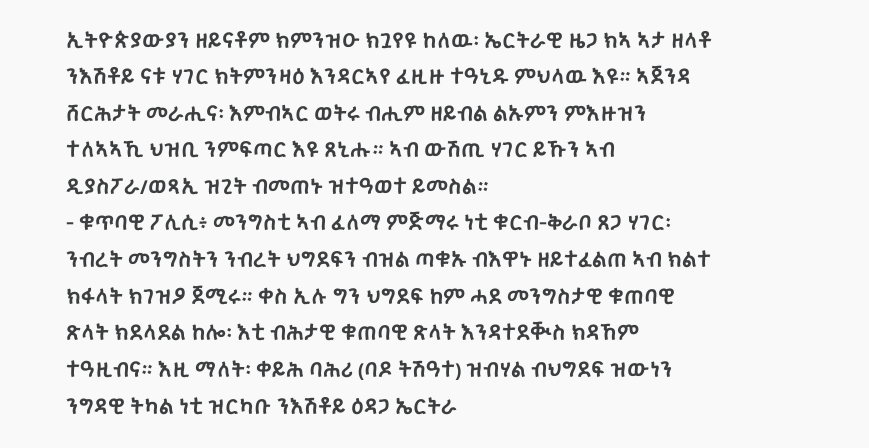ኢትዮጵያውያን ዘይናቶም ክምንዝዑ ክጓየዩ ከለዉ፡ ኤርትራዊ ዜጋ ክኣ ኣታ ዘላቶ ንእሽቶይ ናቱ ሃገር ክትምንዛዕ እንዳርኣየ ፈዚዙ ተዓኒዱ ምህላዉ እዩ። ኣጀንዳ ሸርሕታት መራሒና፡ እምብኣር ወትሩ ብሒም ዘይብል ልኡምን ምእዙዝን ተለኣኣኺ ህዝቢ ንምፍጣር እዩ ጸኒሑ። ኣብ ውሽጢ ሃገር ይኹን ኣብ ዲያስፖራ/ወጻኢ ዝጊት ብመጠኑ ዝተዓወተ ይመስል።
- ቁጥባዊ ፖሊሲ፥ መንግስቲ ኣብ ፈለማ ምጅማሩ ነቲ ቁርብ-ቅራቦ ጸጋ ሃገር፡ ንብረት መንግስትን ንብረት ህግደፍን ብዝል ጣቁኡ ብእዋኑ ዘይተፈልጠ ኣብ ክልተ ክፋላት ክገዝዖ ጀሚሩ። ቀስ ኢሉ ግን ህግደፍ ከም ሓደ መንግስታዊ ቁጠባዊ ጽላት ክደላደል ከሎ፡ እቲ ብሕታዊ ቁጠባዊ ጽላት እንዳተደቚስ ክዳኸም ተዓዚብና። እዚ ማለት፡ ቀይሕ ባሕሪ (ባዶ ትሽዓተ) ዝብሃል ብህግደፍ ዝውነን ንግዳዊ ትካል ነቲ ዝርካቡ ንእሽቶይ ዕዳጋ ኤርትራ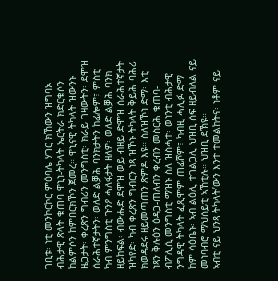ገቢቱ፡ ነቲ መንኮርኮር ምዕባሌ ሃገር ክኸውን ዝግባኦ ብሕታዊ ጽላት ቁጠባ ዋኒነ-ትካላት ኤርትራ ክድርቁሶን ከልምሶን ከምበርክኾን ጀመረ። ዋኒናዊ ትካላት ዝውንኑ ዜጋታት፡ ቀረጽን ግብሪን መንግስቲ፡ ክራይ ገዛውትን፡ ደሞዝ ሰራሕተኛታትን፡ ወለድ ልቓሕ ባንክታትን ከፊሎም፣ ምስቲ ካብ ምንግስቲ ጉንዖ ሓለፋታት ዘለዎ፡ ወለድ ልቓሕ ባንክ ዘይከፍል፡ ብውሑድ ደሞዝ ወይ ብዘይ ድሞዝ ሰራሕተኛታት ዝካየድ፡ ካብ ቀረጽን ግብርን ነጻ ዝኾኑ ትካላት ቅይሕ ባሕሪ ክወዳደሩ ዘይመጣጠን ጽምዶ እዩ። ስለዝኾነ ድማ፡ እቲ ነጻን ቅሉዕን ዕዳጋ-ጠለብን ቀረብን መስርሕ ቁጠባ- ብፖሊሲ መንግስቲ ማዝኑ ስለ ዝስሓተ፡ ወነንቲ ብሕታዊ ንግዳዊ ትካላት ፈጺሞም ጠፊሾም፣ ካብዚ ሓሊፉ ድማ ከም ሳዕቤኑ፡ ኣብ ልዕሊ ተገልጋሊ ህዝቢ ሰፍ ዘይብለል ናይ መነባብሮ ማህሰይቲ ኣኸቲሉ። ህዝቢ ደኽዩ።
ኣብቲ ናይ ህንጻ ትካላት’ውን እንተ ተመልከትና፡ ነቶም ናይ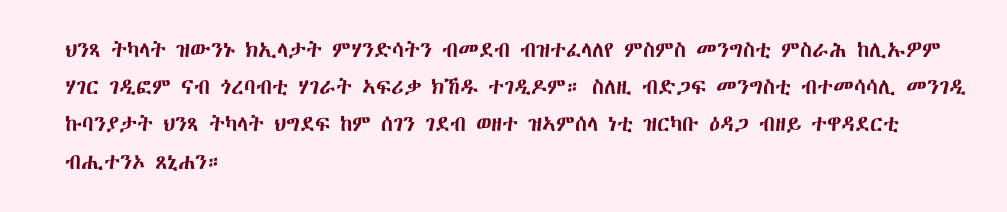ህንጻ ትካላት ዝውንኑ ክኢላታት ምሃንድሳትን ብመደብ ብዝተፈላለየ ምስምስ መንግስቲ ምስራሕ ከሊኡዎም ሃገር ገዲፎም ናብ ጎረባብቲ ሃገራት ኣፍሪቃ ክኸዱ ተገዲዶም። ስለዚ ብድጋፍ መንግስቲ ብተመሳሳሊ መንገዲ ኩባንያታት ህንጻ ትካላት ህግደፍ ከም ሰገን ገደብ ወዘተ ዝኣምሰላ ነቲ ዝርካቡ ዕዳጋ ብዘይ ተዋዳደርቲ ብሒተንኦ ጸኒሐን።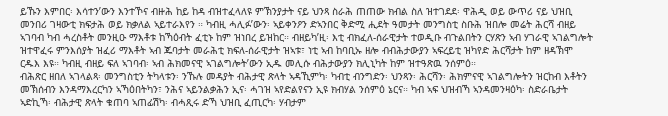ይኹን እምበር፡ እሳተን’ውን እንተኾና ብዙሕ ከይ ከዳ ብዝተፈላለዩ ምኽንያታት ናይ ህንጻ ስራሕ ጠጠው ክብል ስለ ዝተገደደ፡ ዋሕዲ ወይ ውጥሪ ናይ ህዝቢ መንበሪ ገዛውቲ ክፍታሕ ወይ ክቃለል ኣይተራእየን ። ካብዚ ሓሊፉ’ውን፡ ኣይቀንዖን ድኣንበር ቅድሚ ሒደት ዓመታት መንግስቲ ስቡሕ ዝበሎ መሬት ሕርሻ ብዘይ ኣገባብ ካብ ሓረስቶት መንዚዑ ማእቶቱ ከኻዕብት ፈቲኑ ከም ዝነበረ ይዝከር። ብዘይካ’ዚ፡ እቲ ብክፈለ-ሰራዊታት ተወዲቡ ብጉልበትን ርሃጽን ኣብ ሃገራዊ ኣገልግሎት ዝተዋፈሩ ምንእሰያት ዝፈሪ ማእቶት ኣብ ጁባታት መራሕቲ ክፍለ-ሰራዊታት ዝኣቱ፣ ነቲ ኣብ ከባቢኡ ዘሎ ብብሕታውያን ኣፍረይቲ ዝካየድ ሕርሻታት ከም ዘዳኽሞ ርዱእ እዩ። ካብዚ ብዘይ ፍለ ኣገባብ፡ ኣብ ሕክመናዊ ኣገልግሎት’ውን ኢዱ መሊሱ ብሕታውያን ክሊኒካት ከም ዝተዓጽዉ ንሰምዕ።
ብሕጽር ዘበለ ኣገላልጻ፡ መንግስቲን ትካላቱን፡ ንኹሉ መዳያት ብሕታዊ ጽላት ኣዳኺምካ፡ ካብቲ ብንግድን፡ ህንጻን፡ ሕርሻን፡ ሕክምናዊ ኣገልግሎትን ዝርከብ እቶትን መኽሰብን እንዳማእረርካን ኣኻዕበትካን፣ ንሕና ኣይንልቃሕን ኢና፡ ሓገዝ ኣየድልየናን ኢዩ ክብሃል ንሰምዕ ኔርና። ካብ ኣፍ ህዝብኻ ኣንዳመንዛዕካ፡ ስድራቤታት ኣድኪኻ፡ ብሕታዊ ጽላት ቁጠባ ኣጠፊሽካ፡ ብሓጺሩ ድኻ ህዝቢ ፈጢርካ፡ ሃብታም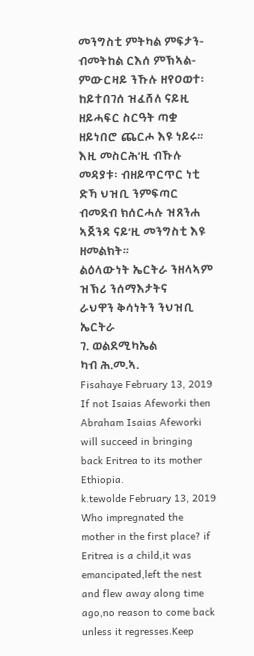መንግስቲ ምትካል ምፍታን-ብመትከል ርእሰ ምኽኣል- ምውርዛይ ንኹሉ ዘየዐወተ፡ ከይተበገሰ ዝፈሸለ ናይዚ ዘይሓፍር ስርዓት ጣቋ ዘይነበሮ ጨርሖ እዩ ነይሩ። እዚ መስርሕ’ዚ ብኹሉ መዳያቱ፡ ብዘይጥርጥር ነቲ ድኻ ህዝቢ ንምፍጣር ብመደብ ክሰርሓሉ ዝጸንሐ ኣጀንዳ ናይ’ዚ መንግስቲ እዩ ዘመልክት።
ልዕላውነት ኤርትራ ንዘላኣም
ዝኽሪ ንሰማእታትና
ራህዋን ቅሳነትን ንህዝቢ ኤርትራ
ገ. ወልደሚካኤል
ካብ ሕ.መ.ኣ.
Fisahaye February 13, 2019
If not Isaias Afeworki then Abraham Isaias Afeworki will succeed in bringing back Eritrea to its mother Ethiopia.
k.tewolde February 13, 2019
Who impregnated the mother in the first place? if Eritrea is a child,it was emancipated,left the nest and flew away along time ago,no reason to come back unless it regresses.Keep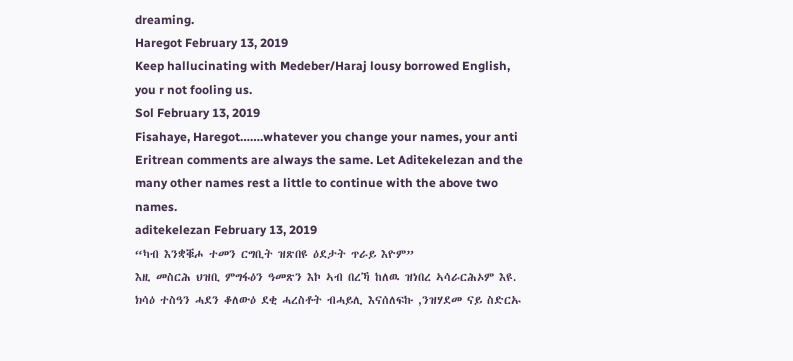dreaming.
Haregot February 13, 2019
Keep hallucinating with Medeber/Haraj lousy borrowed English, you r not fooling us.
Sol February 13, 2019
Fisahaye, Haregot…….whatever you change your names, your anti Eritrean comments are always the same. Let Aditekelezan and the many other names rest a little to continue with the above two names.
aditekelezan February 13, 2019
“ካብ እንቋቑሖ ተመን ርግቢት ዝጽበዩ ዕደታት ጥራይ እዮም”
እዚ መስርሕ ህዝቢ ምግፋዕን ዓመጽን እኮ ኣብ በረኻ ከለዉ ዝነበረ ኣሳራርሕኦም እዩ. ክሳዕ ተስዓን ሓደን ቆለውዕ ደቂ ሓረስቶት ብሓይሊ እናሰለፍኩ ,ንዝሃደመ ናይ ስድርኡ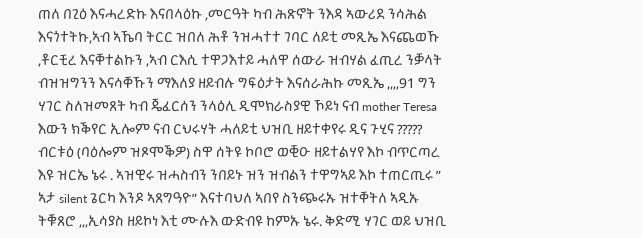ጠለ በጊዕ እናሓረድኩ እናበላዕኩ ,መርዓት ካብ ሕጽኖት ንእዳ ኣውሪደ ንሳሕል እናጎተትኩ,ኣብ ኣኼባ ትርር ዝበለ ሕቶ ንዝሓተተ ገባር ለይቲ መጺኤ እናጨወኹ ,ቶርቺረ እናቐተልኩን ,ኣብ ርእሲ ተዋጋእተይ ሓለዋ ሰውራ ዝብሃል ፈጢረ ንቓላት ብዝዝግንን እናሳቐኹን ማእለያ ዘይብሉ ግፍዕታት እናሰራሕኩ መጺኤ ,,,,91 ግን ሃገር ስለዝመጸት ካብ ጄፈርሰን ንላዕሊ ዲሞክራስያዊ ኾይነ ናብ mother Teresa እውን ክቕየር ኢሎም ናብ ርህሩሃት ሓለይቲ ህዝቢ ዘይተቀየሩ ዲና ጉሂና ????? ብርቱዕ (ባዕሎም ዝጾሞቕዎ) ስዋ ሰትዩ ኮቦሮ ወቒዑ ዘይተልሃየ እኮ ብጥርጣረ እዩ ዝርኤ ኔሩ . ኣዝዊሩ ዝሓስብን ንበይኑ ዝን ዝብልን ተዋግኣይ እኮ ተጠርጢሩ ” ኣታ silent ጌርካ እንዶ ኣጸግዓዮ” እናተባህለ ኣበየ ስንጭሩኡ ዝተቐትለ ኣዲኡ ትቑጸሮ ,,,ኢሳያስ ዘይኮነ እቲ ሙሉእ ውድብዩ ከምኡ ኔሩ. ቅድሚ ሃገር ወይ ህዝቢ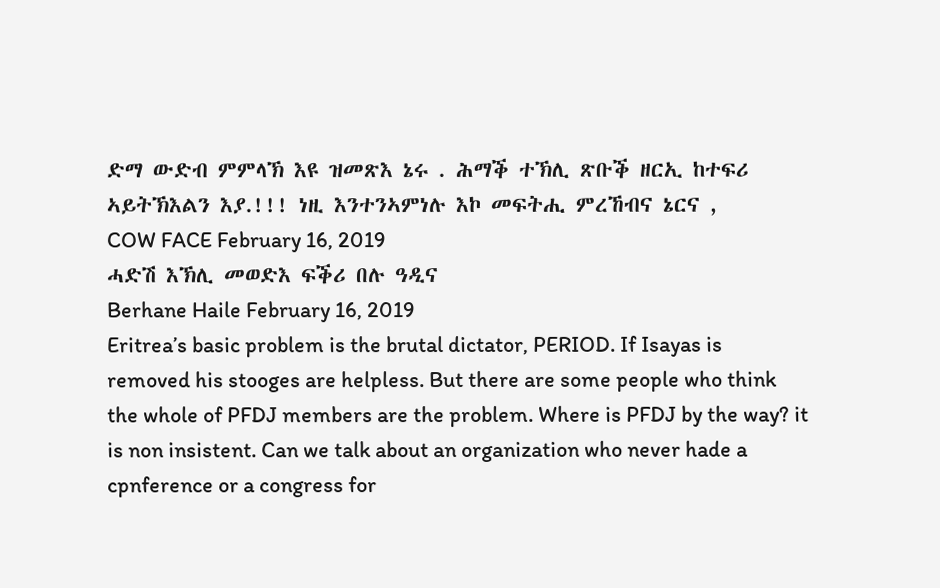ድማ ውድብ ምምላኽ እዩ ዝመጽእ ኔሩ . ሕማቕ ተኽሊ ጽቡቕ ዘርኢ ከተፍሪ ኣይትኽእልን እያ.!!! ነዚ እንተንኣምነሉ እኮ መፍትሒ ምረኸብና ኔርና ,
COW FACE February 16, 2019
ሓድሽ እኽሊ መወድእ ፍቕሪ በሉ ዓዲና
Berhane Haile February 16, 2019
Eritrea’s basic problem is the brutal dictator, PERIOD. If Isayas is removed his stooges are helpless. But there are some people who think the whole of PFDJ members are the problem. Where is PFDJ by the way? it is non insistent. Can we talk about an organization who never hade a cpnference or a congress for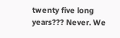twenty five long years??? Never. We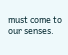must come to our senses.